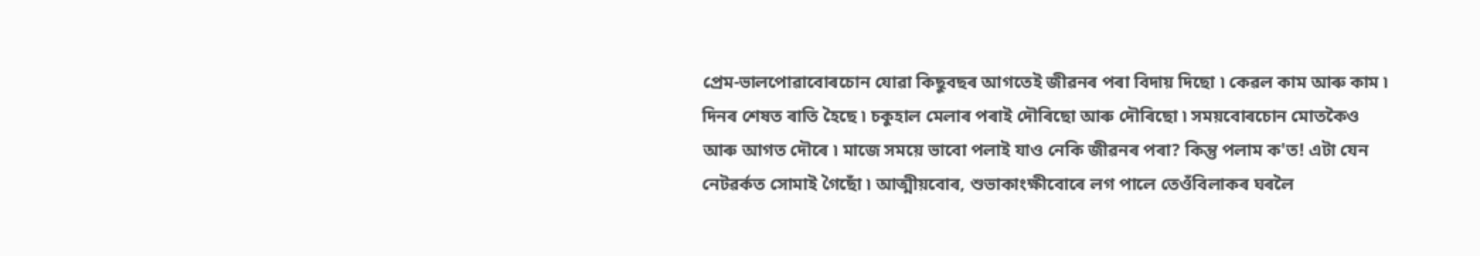প্ৰেম-ভালপোৱাবোৰচোন যোৱা কিছুবছৰ আগতেই জীৱনৰ পৰা বিদায় দিছো ৷ কেৱল কাম আৰু কাম ৷ দিনৰ শেষত ৰাতি হৈছে ৷ চকুহাল মেলাৰ পৰাই দৌৰিছো আৰু দৌৰিছো ৷ সময়বোৰচোন মোতকৈও আৰু আগত দৌৰে ৷ মাজে সময়ে ভাবো পলাই যাও নেকি জীৱনৰ পৰা? কিন্তু পলাম ক'ত! এটা যেন নেটৱৰ্কত সোমাই গৈছোঁ ৷ আত্মীয়বোৰ, শুভাকাংক্ষীবোৰে লগ পালে তেওঁবিলাকৰ ঘৰলৈ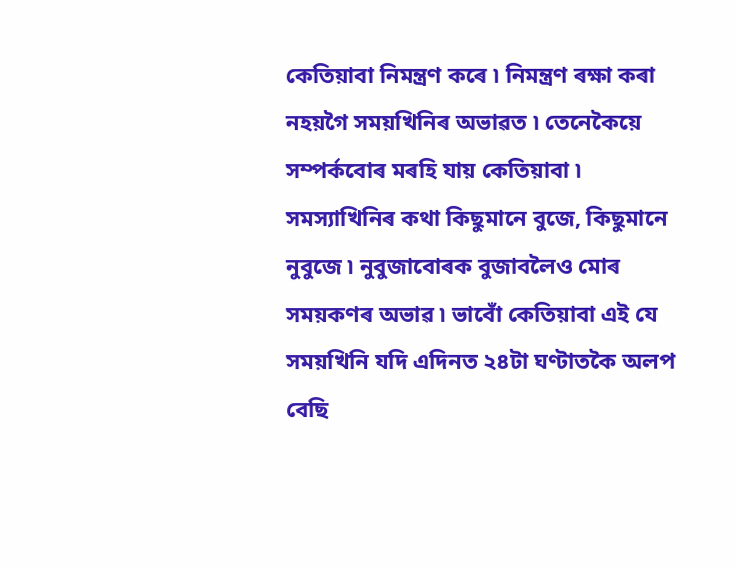কেতিয়াবা নিমন্ত্ৰণ কৰে ৷ নিমন্ত্ৰণ ৰক্ষা কৰা নহয়গৈ সময়খিনিৰ অভাৱত ৷ তেনেকৈয়ে সম্পৰ্কবোৰ মৰহি যায় কেতিয়াবা ৷ সমস্যাখিনিৰ কথা কিছুমানে বুজে, কিছুমানে নুবুজে ৷ নুবুজাবোৰক বুজাবলৈও মোৰ সময়কণৰ অভাৱ ৷ ভাবোঁ কেতিয়াবা এই যে সময়খিনি যদি এদিনত ২৪টা ঘণ্টাতকৈ অলপ বেছি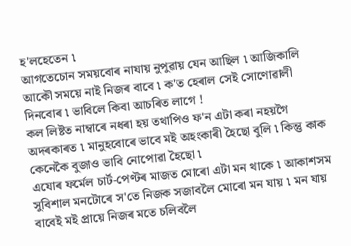হ'লহেতেন ৷
আগতেচোন সময়বোৰ নাযায় নুপুৱায় যেন আছিল ৷ আজিকালি আকৌ সময়ে নাই নিজৰ বাবে ৷ ক'ত হেৰাল সেই সোণোৱালী দিনবোৰ ৷ ভাবিলে কিবা আচৰিত লাগে !
কল লিষ্টত নাম্বাৰে নধৰা হয় তথাপিও ফ'ন এটা কৰা নহয়গৈ অদৰকাৰত ৷ মানুহবোৰে ভাবে মই অহংকাৰী হৈছো বুলি ৷ কিন্তু কাক কেনেকৈ বুজাও ভাবি নোপোৱা হৈছো ৷
এযোৰ ফৰ্মেল চাৰ্ট-পেণ্টৰ মাজত মোৰো এটা মন থাকে ৷ আকাশসম সুবিশাল মনটোৰে স'তে নিজক সজাবলৈ মোৰো মন যায় ৷ মন যায় বাবেই মই প্ৰায়ে নিজৰ মতে চলিবলৈ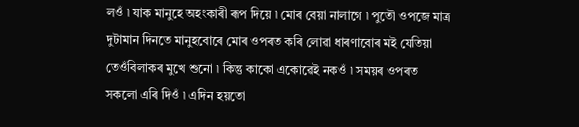লওঁ ৷ যাক মানুহে অহংকাৰী ৰূপ দিয়ে ৷ মোৰ বেয়া নালাগে ৷ পুতৌ ওপজে মাত্ৰ দুটামান দিনতে মানুহবোৰে মোৰ ওপৰত কৰি লোৱা ধাৰণাবোৰ মই যেতিয়া তেওঁবিলাকৰ মুখে শুনো ৷ কিন্তু কাকো একোৱেই নকওঁ ৷ সময়ৰ ওপৰত সকলো এৰি দিওঁ ৷ এদিন হয়তো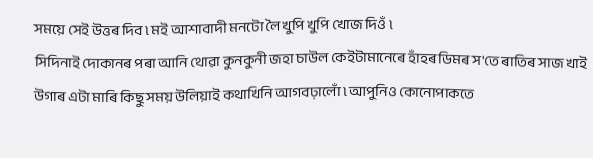সময়ে সেই উত্তৰ দিব ৷ মই আশাবাদী মনটো লৈ খুপি খুপি খোজ দিওঁ ৷
সিদিনাই দোকানৰ পৰা আনি থোৱা কুনকুনী জহা চাউল কেইটামানেৰে হাঁহৰ ডিমৰ স'তে ৰাতিৰ সাজ খাই উগাৰ এটা মাৰি কিছু সময় উলিয়াই কথাখিনি আগবঢ়ালোঁ ৷ আপুনিও কোনোপাকতে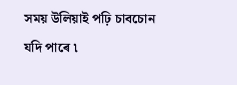সময় উলিয়াই পঢ়ি চাবচোন যদি পাৰে ৷